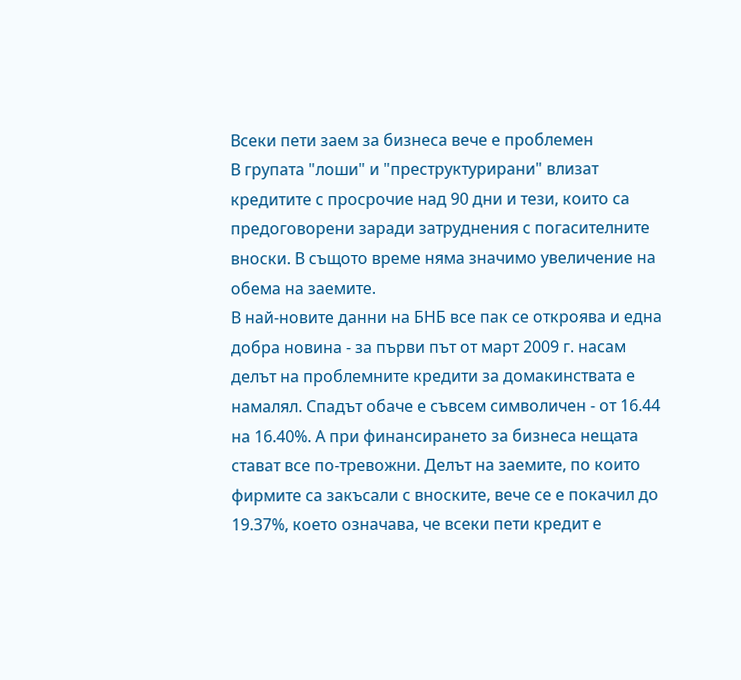Всеки пети заем за бизнеса вече е проблемен
В групата "лоши" и "преструктурирани" влизат кредитите с просрочие над 90 дни и тези, които са предоговорени заради затруднения с погасителните вноски. В същото време няма значимо увеличение на обема на заемите.
В най-новите данни на БНБ все пак се откроява и една добра новина - за първи път от март 2009 г. насам делът на проблемните кредити за домакинствата е намалял. Спадът обаче е съвсем символичен - от 16.44 на 16.40%. А при финансирането за бизнеса нещата стават все по-тревожни. Делът на заемите, по които фирмите са закъсали с вноските, вече се е покачил до 19.37%, което означава, че всеки пети кредит е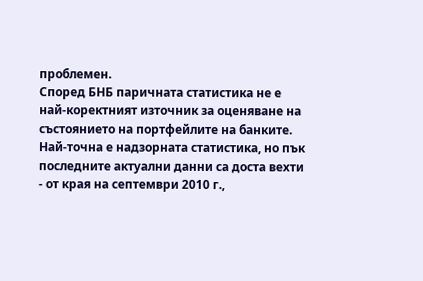проблемен.
Според БНБ паричната статистика не е най-коректният източник за оценяване на състоянието на портфейлите на банките. Най-точна е надзорната статистика, но пък последните актуални данни са доста вехти - от края на септември 2010 г.,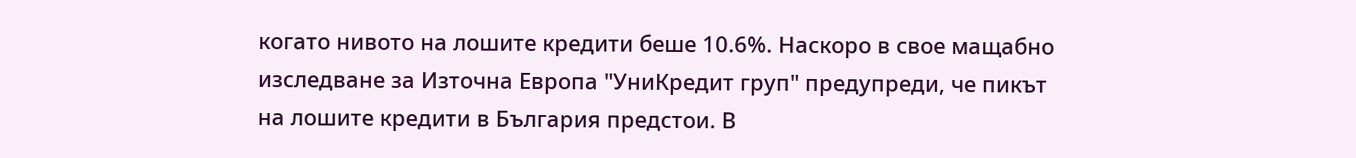когато нивото на лошите кредити беше 10.6%. Наскоро в свое мащабно изследване за Източна Европа "УниКредит груп" предупреди, че пикът на лошите кредити в България предстои. В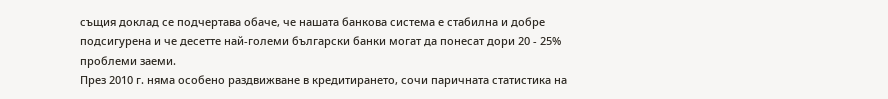същия доклад се подчертава обаче, че нашата банкова система е стабилна и добре подсигурена и че десетте най-големи български банки могат да понесат дори 20 - 25% проблеми заеми.
През 2010 г. няма особено раздвижване в кредитирането, сочи паричната статистика на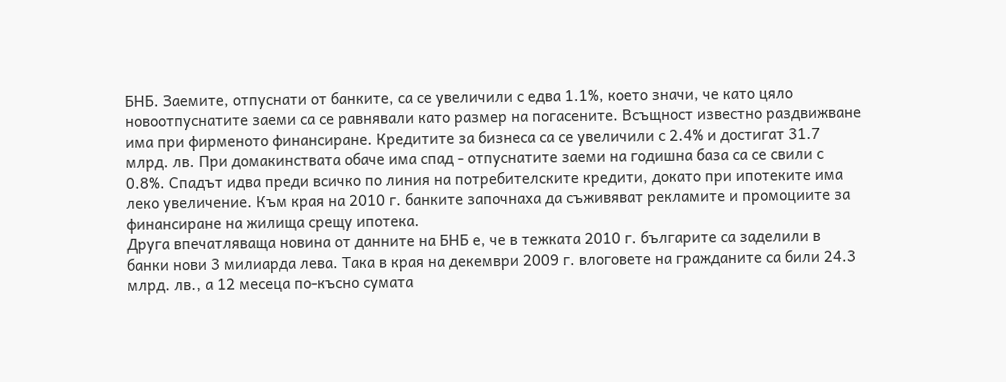БНБ. Заемите, отпуснати от банките, са се увеличили с едва 1.1%, което значи, че като цяло новоотпуснатите заеми са се равнявали като размер на погасените. Всъщност известно раздвижване има при фирменото финансиране. Кредитите за бизнеса са се увеличили с 2.4% и достигат 31.7 млрд. лв. При домакинствата обаче има спад - отпуснатите заеми на годишна база са се свили с 0.8%. Спадът идва преди всичко по линия на потребителските кредити, докато при ипотеките има леко увеличение. Към края на 2010 г. банките започнаха да съживяват рекламите и промоциите за финансиране на жилища срещу ипотека.
Друга впечатляваща новина от данните на БНБ е, че в тежката 2010 г. българите са заделили в банки нови 3 милиарда лева. Така в края на декември 2009 г. влоговете на гражданите са били 24.3 млрд. лв., а 12 месеца по-късно сумата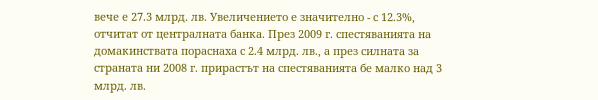вече е 27.3 млрд. лв. Увеличението е значително - с 12.3%, отчитат от централната банка. През 2009 г. спестяванията на домакинствата пораснаха с 2.4 млрд. лв., а през силната за страната ни 2008 г. прирастът на спестяванията бе малко над 3 млрд. лв.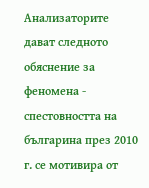Анализаторите дават следното обяснение за феномена - спестовността на българина през 2010 г. се мотивира от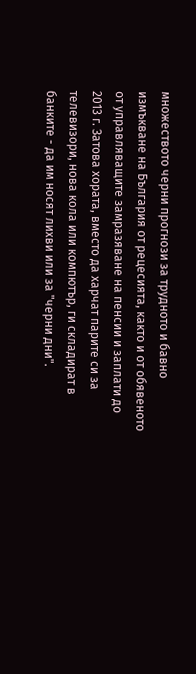множеството черни прогнози за трудното и бавно измъкване на България от рецесията, както и от обявеното от управляващите замразяване на пенсии и заплати до 2013 г. Затова хората, вместо да харчат парите си за телевизори, нова кола или компютър, ги складират в банките - да им носят лихви или за "черни дни".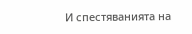И спестяванията на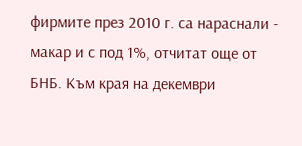фирмите през 2010 г. са нараснали - макар и с под 1%, отчитат още от БНБ. Към края на декември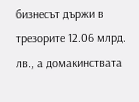бизнесът държи в трезорите 12.06 млрд. лв., а домакинствата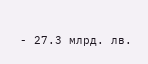- 27.3 млрд. лв.